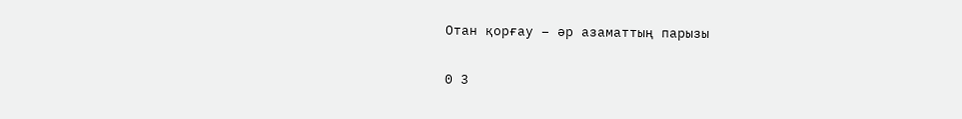Отан қорғау – әр азаматтың парызы

0 3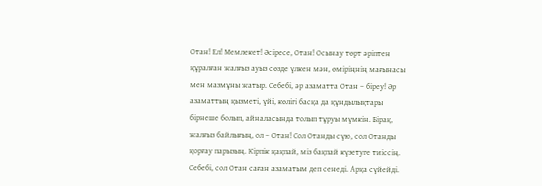Отан! Ел! Мемлекет! Әсіресе, Отан! Осынау төрт әріптен құралған жалғыз ауыз сөзде үлкен мән, өміріңнің мағынасы мен мазмұны жатыр. Себебі, әр азаматта Отан – біреу! Әр азаматтың қызметі, үйі, көлігі басқа да құндылықтары бірнеше болып, айналасында толып тұруы мүмкін. Бірақ, жалғыз байлығың, ол – Отан! Сол Отанды сүю, сол Отанды қорғау парызың. Кірпік қақпай, міз бақпай күзетуге тиіссің. Себебі, сол Отан саған азаматым деп сенеді. Арқа сүйейді.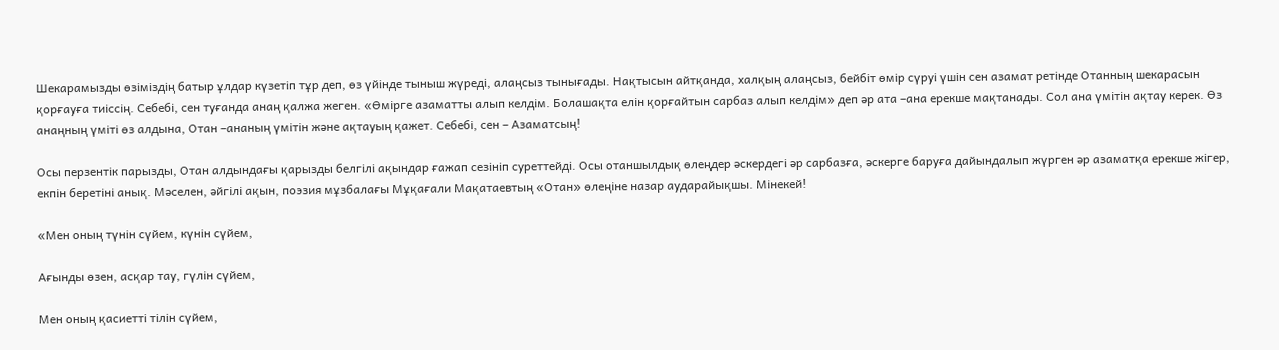Шекарамызды өзіміздің батыр ұлдар күзетіп тұр деп, өз үйінде тыныш жүреді, алаңсыз тынығады. Нақтысын айтқанда, халқың алаңсыз, бейбіт өмір сүруі үшін сен азамат ретінде Отанның шекарасын қорғауға тиіссің. Себебі, сен туғанда анаң қалжа жеген. «Өмірге азаматты алып келдім. Болашақта елін қорғайтын сарбаз алып келдім» деп әр ата –ана ерекше мақтанады. Сол ана үмітін ақтау керек. Өз анаңның үміті өз алдына, Отан –ананың үмітін және ақтауың қажет. Себебі, сен – Азаматсың!

Осы перзентік парызды, Отан алдындағы қарызды белгілі ақындар ғажап сезініп суреттейді. Осы отаншылдық өлеңдер әскердегі әр сарбазға, әскерге баруға дайындалып жүрген әр азаматқа ерекше жігер, екпін беретіні анық. Мәселен, әйгілі ақын, поэзия мұзбалағы Мұқағали Мақатаевтың «Отан» өлеңіне назар аударайықшы. Мінекей!

«Мен оның түнін сүйем, күнін сүйем,

Ағынды өзен, асқар тау, гүлін сүйем,

Мен оның қасиетті тілін сүйем,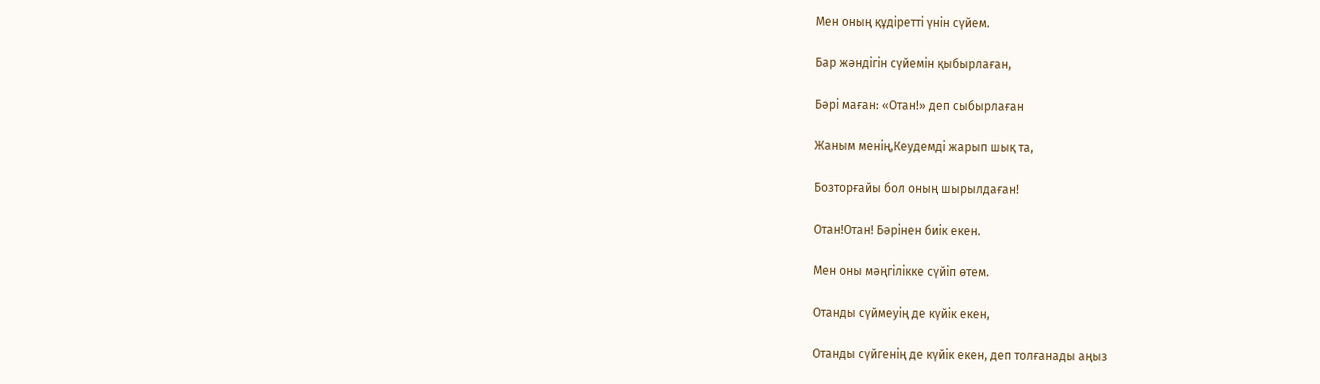Мен оның құдіретті үнін сүйем.

Бар жәндігін сүйемін қыбырлаған,

Бәрі маған: «Отан!» деп сыбырлаған

Жаным менің,Кеудемді жарып шық та,

Бозторғайы бол оның шырылдаған!

Отан!Отан! Бәрінен биік екен.

Мен оны мәңгілікке сүйіп өтем.

Отанды сүймеуің де күйік екен,

Отанды сүйгенің де күйік екен, деп толғанады аңыз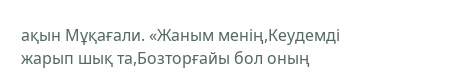ақын Мұқағали. «Жаным менің,Кеудемді жарып шық та,Бозторғайы бол оның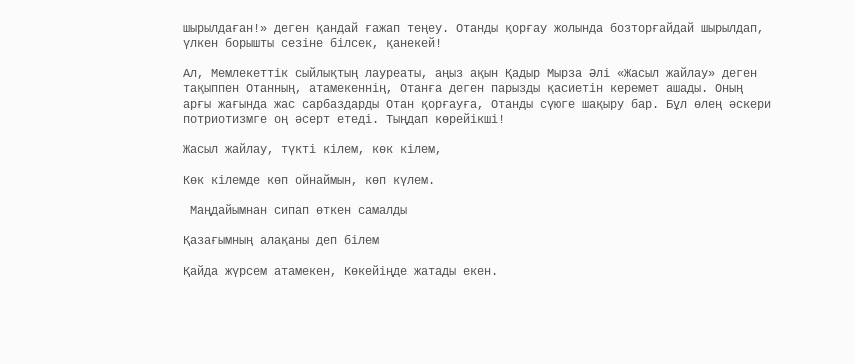шырылдаған!» деген қандай ғажап теңеу. Отанды қорғау жолында бозторғайдай шырылдап, үлкен борышты сезіне білсек, қанекей!

Ал, Мемлекеттік сыйлықтың лауреаты, аңыз ақын Қадыр Мырза Әлі «Жасыл жайлау» деген тақыппен Отанның, атамекеннің, Отанға деген парызды қасиетін керемет ашады. Оның арғы жағында жас сарбаздарды Отан қорғауға, Отанды сүюге шақыру бар. Бұл өлең әскери потриотизмге оң әсерт етеді. Тыңдап көрейікші!

Жасыл жайлау, түкті кілем, көк кілем,

Көк кілемде көп ойнаймын, көп күлем.

 Маңдайымнан сипап өткен самалды

Қазағымның алақаны деп білем

Қайда жүрсем атамекен, Көкейіңде жатады екен.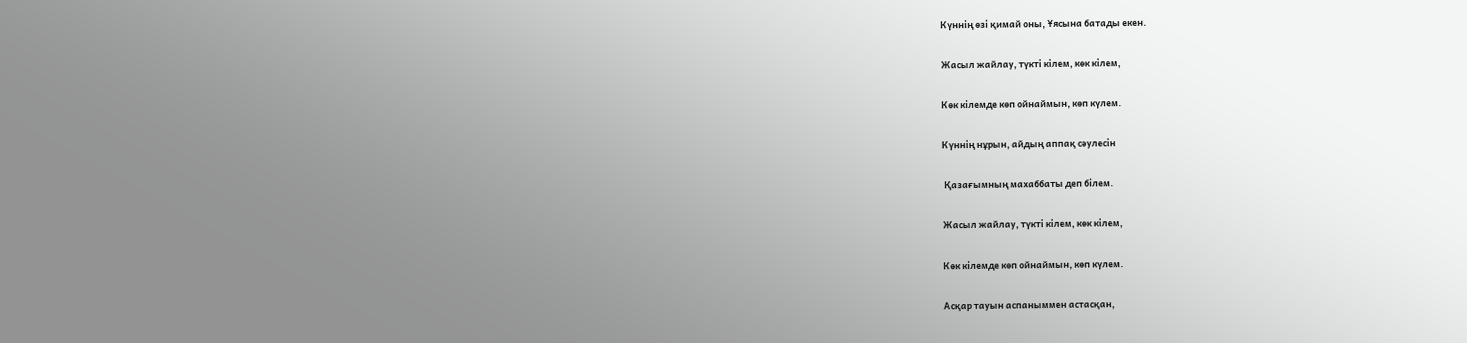Күннің өзі қимай оны, Ұясына батады екен.

Жасыл жайлау, түкті кілем, көк кілем,

Көк кілемде көп ойнаймын, көп күлем.

Күннің нұрын, айдың аппақ сәулесін

 Қазағымның махаббаты деп білем.

Жасыл жайлау, түкті кілем, көк кілем,

Көк кілемде көп ойнаймын, көп күлем.

Асқар тауын аспаныммен астасқан,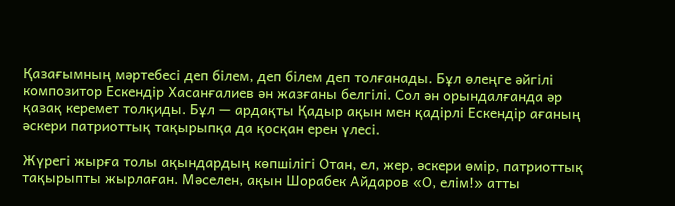Қазағымның мәртебесі деп білем, деп білем деп толғанады. Бұл өлеңге әйгілі композитор Ескендір Хасанғалиев ән жазғаны белгілі. Сол ән орындалғанда әр қазақ керемет толқиды. Бұл — ардақты Қадыр ақын мен қадірлі Ескендір ағаның әскери патриоттық тақырыпқа да қосқан ерен үлесі.

Жүрегі жырға толы ақындардың көпшілігі Отан, ел, жер, әскери өмір, патриоттық тақырыпты жырлаған. Мәселен, ақын Шорабек Айдаров «О, елім!» атты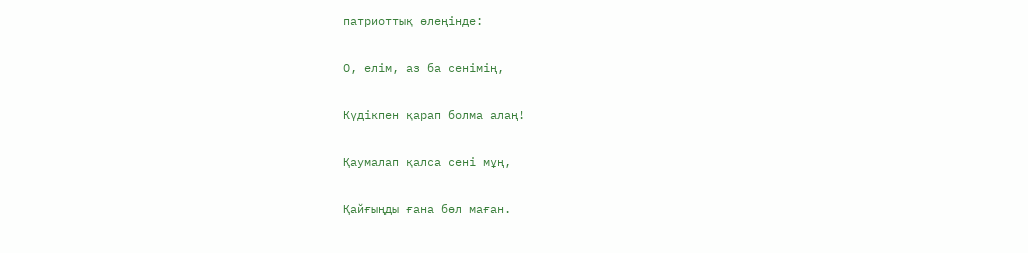патриоттық өлеңінде:

О, елім, аз ба сенімің,

Күдікпен қарап болма алаң!

Қаумалап қалса сені мұң,

Қайғыңды ғана бөл маған.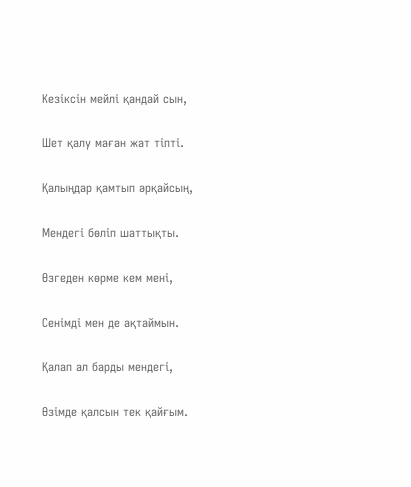Кезіксін мейлі қандай сын,

Шет қалу маған жат тіпті.

Қалыңдар қамтып әрқайсың,

Мендегі бөліп шаттықты.

Өзгеден көрме кем мені,

Сенімді мен де ақтаймын.

Қалап ал барды мендегі,

Өзімде қалсын тек қайғым.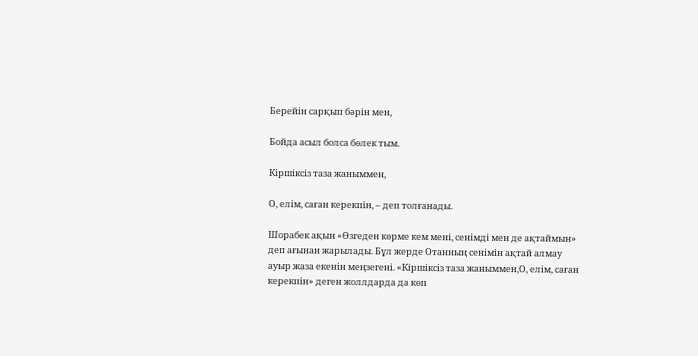Берейін сарқып бәрін мен,

Бойда асыл болса бөлек тым.

Кіршіксіз таза жаныммен,

О, елім, саған керекпін, – деп толғанады.

Шорабек ақын «Өзгеден көрме кем мені, сенімді мен де ақтаймын» деп ағынан жарылады. Бұл жерде Отанның сенімін ақтай алмау ауыр жаза екенін меңзегені. «Кіршіксіз таза жаныммен,О, елім, саған керекпін» деген жоллдарда да көп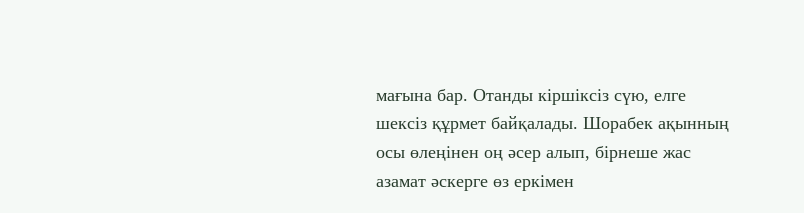мағына бар. Отанды кіршіксіз сүю, елге шексіз құрмет байқалады. Шорабек ақынның осы өлеңінен оң әсер алып, бірнеше жас азамат әскерге өз еркімен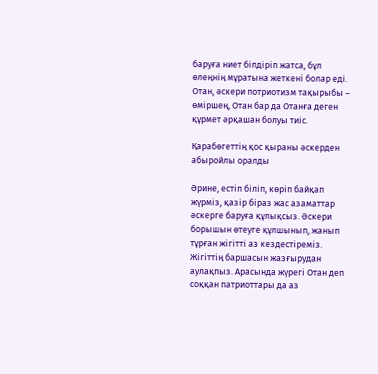баруға ниет білдіріп жатса, бұл өлеңнің мұратына жеткені болар еді. Отан, әскери потриотизм тақырыбы – өміршең, Отан бар да Отанға деген құрмет әрқашан болуы тиіс.

Қарабөгеттің қос қыраны әскерден абыройлы оралды

Әрине, естіп біліп, көріп байқап жүрміз, қазір біраз жас азаматтар әскерге баруға құлықсыз. Әскери борышын өтеуге құлшынып, жанып тұрған жігітті аз кездестіреміз. Жігіттің баршасын жазғырудан аулақпыз. Арасында жүрегі Отан деп соққан патриоттары да аз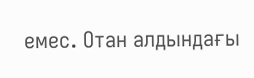емес. Отан алдындағы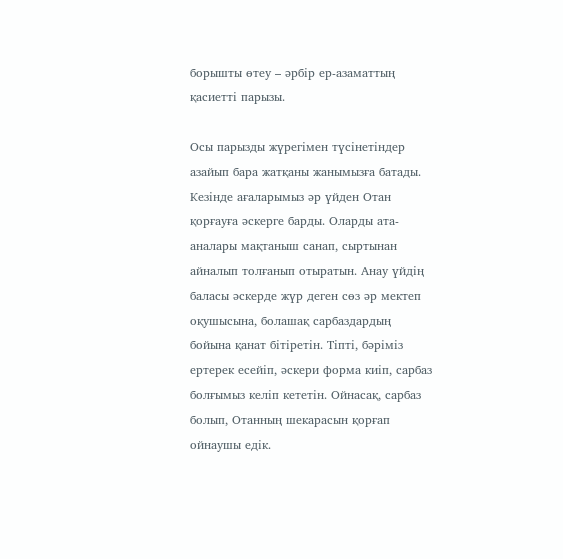борышты өтеу – әрбір ер-азаматтың қасиетті парызы.

Осы парызды жүрегімен түсінетіндер азайып бара жатқаны жанымызға батады. Кезінде ағаларымыз әр үйден Отан қорғауға әскерге барды. Оларды ата-аналары мақтаныш санап, сыртынан айналып толғанып отыратын. Анау үйдің баласы әскерде жүр деген сөз әр мектеп оқушысына, болашақ сарбаздардың бойына қанат бітіретін. Тіпті, бәріміз ертерек есейіп, әскери форма киіп, сарбаз болғымыз келіп кететін. Ойнасақ, сарбаз болып, Отанның шекарасын қорғап ойнаушы едік.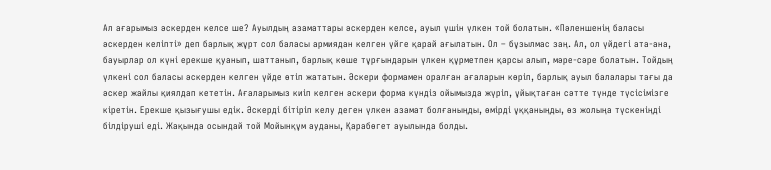Ал ағарымыз әскерден келсе ше? Ауылдың азаматтары әскерден келсе, ауыл үшін үлкен той болатын. «Пәленшенің баласы әскерден келіпті» деп барлық жұрт сол баласы армиядан келген үйге қарай ағылатын. Ол – бұзылмас заң. Ал, ол үйдегі ата-ана, бауырлар ол күні ерекше қуанып, шаттанып, барлық көше тұрғындарын үлкен құрметпен қарсы алып, мәре-сәре болатын. Тойдың үлкені сол баласы әскерден келген үйде өтіп жататын. Әскери формамен оралған ағаларын көріп, барлық ауыл балалары тағы да әскер жайлы қиялдап кететін. Ағаларымыз киіп келген әскери форма күндіз ойымызда жүріп, ұйықтаған сәтте түнде түсісімізге кіретін. Ерекше қызығушы едік. Әскерді бітіріп келу деген үлкен азамат болғаныңды, өмірді ұққаныңды, өз жолыңа түскеніңді білдіруші еді. Жақында осындай той Мойынқұм ауданы, Қарабөгет ауылында болды.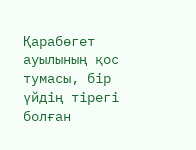Қарабөгет ауылының қос тумасы, бір үйдің тірегі болған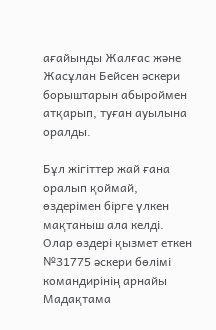ағайынды Жалғас және Жасұлан Бейсен әскери борыштарын абыроймен атқарып, туған ауылына оралды.

Бұл жігіттер жай ғана оралып қоймай, өздерімен бірге үлкен мақтаныш ала келді. Олар өздері қызмет еткен №31775 әскери бөлімі командирінің арнайы Мадақтама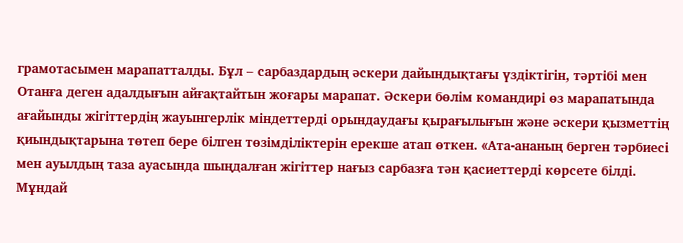грамотасымен марапатталды. Бұл – сарбаздардың әскери дайындықтағы үздіктігін, тәртібі мен Отанға деген адалдығын айғақтайтын жоғары марапат. Әскери бөлім командирі өз марапатында ағайынды жігіттердің жауынгерлік міндеттерді орындаудағы қырағылығын және әскери қызметтің қиындықтарына төтеп бере білген төзімділіктерін ерекше атап өткен. «Ата-ананың берген тәрбиесі мен ауылдың таза ауасында шыңдалған жігіттер нағыз сарбазға тән қасиеттерді көрсете білді. Мұндай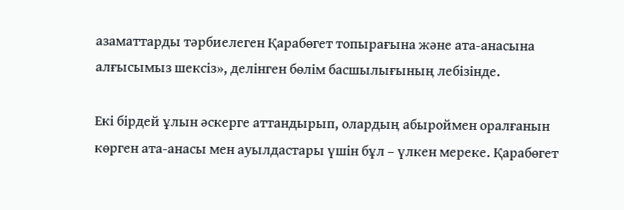азаматтарды тәрбиелеген Қарабөгет топырағына және ата-анасына алғысымыз шексіз», делінген бөлім басшылығының лебізінде.

Екі бірдей ұлын әскерге аттандырып, олардың абыроймен оралғанын көрген ата-анасы мен ауылдастары үшін бұл – үлкен мереке. Қарабөгет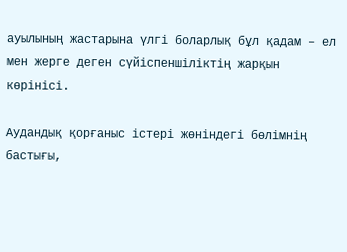ауылының жастарына үлгі боларлық бұл қадам – ел мен жерге деген сүйіспеншіліктің жарқын көрінісі.

Аудандық қорғаныс істері жөніндегі бөлімнің бастығы,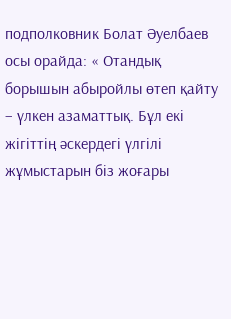подполковник Болат Әуелбаев осы орайда: « Отандық борышын абыройлы өтеп қайту – үлкен азаматтық. Бұл екі жігіттің әскердегі үлгілі жұмыстарын біз жоғары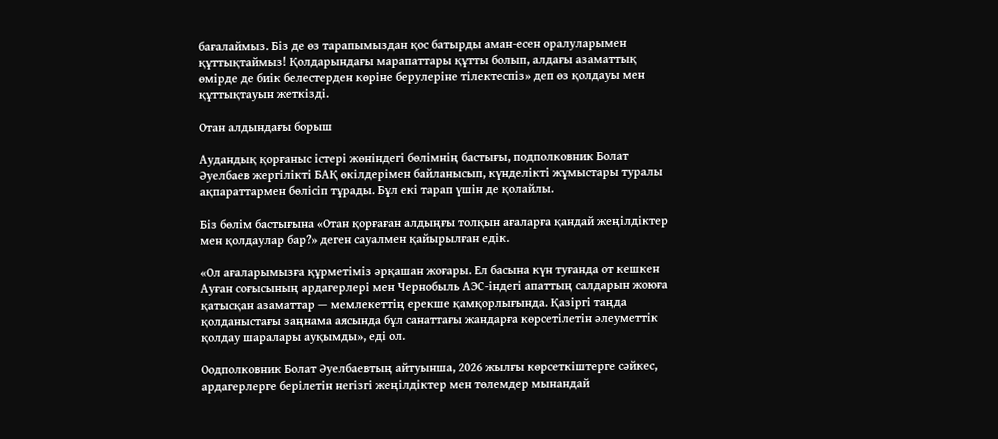бағалаймыз. Біз де өз тарапымыздан қос батырды аман-есен оралуларымен құттықтаймыз! Қолдарындағы марапаттары құтты болып, алдағы азаматтық өмірде де биік белестерден көріне берулеріне тілектеспіз» деп өз қолдауы мен құттықтауын жеткізді.

Отан алдындағы борыш

Аудандық қорғаныс істері жөніндегі бөлімнің бастығы, подполковник Болат Әуелбаев жергілікті БАҚ өкілдерімен байланысып, күнделікті жұмыстары туралы ақпараттармен бөлісіп тұрады. Бұл екі тарап үшін де қолайлы.

Біз бөлім бастығына «Отан қорғаған алдыңғы толқын ағаларға қандай жеңілдіктер мен қолдаулар бар?» деген сауалмен қайырылған едік.

«Ол ағаларымызға құрметіміз әрқашан жоғары. Ел басына күн туғанда от кешкен Ауған соғысының ардагерлері мен Чернобыль АЭС-індегі апаттың салдарын жоюға қатысқан азаматтар — мемлекеттің ерекше қамқорлығында. Қазіргі таңда қолданыстағы заңнама аясында бұл санаттағы жандарға көрсетілетін әлеуметтік қолдау шаралары ауқымды», еді ол.

Оодполковник Болат Әуелбаевтың айтуынша, 2026 жылғы көрсеткіштерге сәйкес, ардагерлерге берілетін негізгі жеңілдіктер мен төлемдер мынандай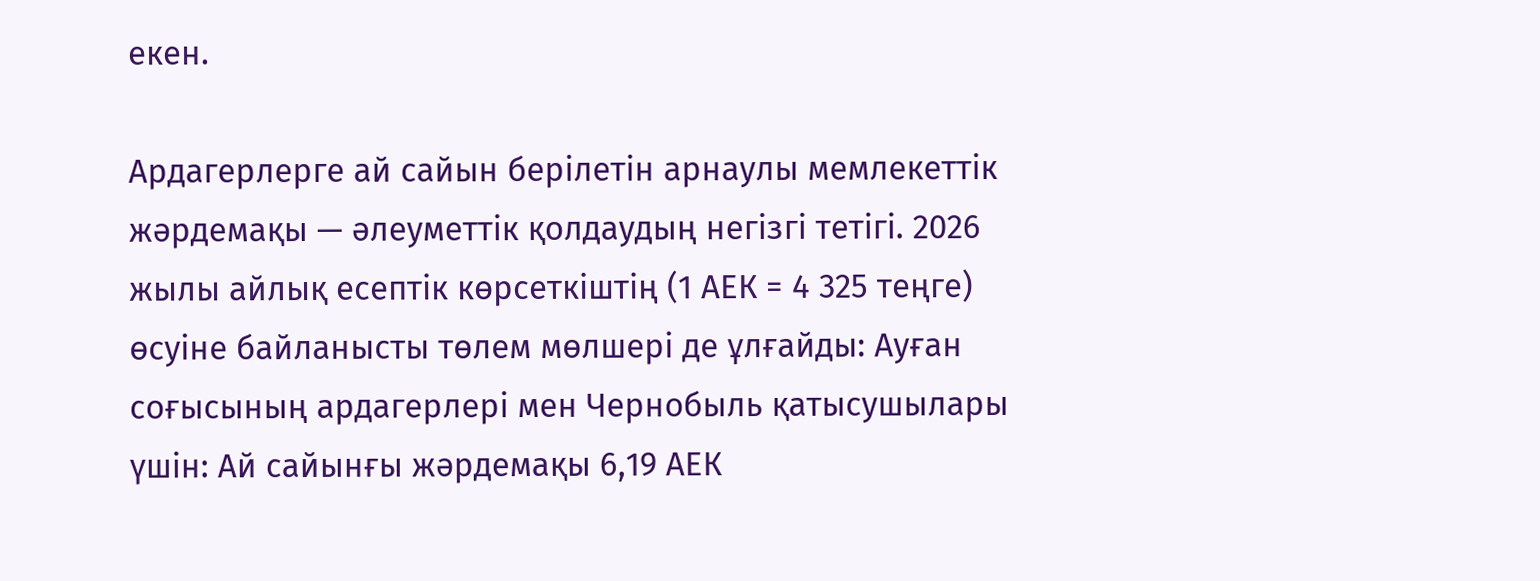екен.

Ардагерлерге ай сайын берілетін арнаулы мемлекеттік жәрдемақы — әлеуметтік қолдаудың негізгі тетігі. 2026 жылы айлық есептік көрсеткіштің (1 АЕК = 4 325 теңге) өсуіне байланысты төлем мөлшері де ұлғайды: Ауған соғысының ардагерлері мен Чернобыль қатысушылары үшін: Ай сайынғы жәрдемақы 6,19 АЕК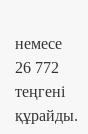немесе 26 772 теңгені құрайды.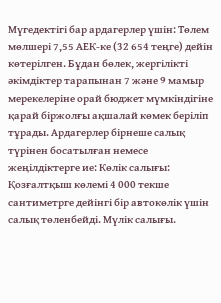Мүгедектігі бар ардагерлер үшін: Төлем мөлшері 7,55 АЕК-ке (32 654 теңге) дейін көтерілген. Бұдан бөлек, жергілікті әкімдіктер тарапынан 7 және 9 мамыр мерекелеріне орай бюджет мүмкіндігіне қарай біржолғы ақшалай көмек беріліп тұрады. Ардагерлер бірнеше салық түрінен босатылған немесе жеңілдіктерге ие: Көлік салығы: Қозғалтқыш көлемі 4 000 текше сантиметрге дейінгі бір автокөлік үшін салық төленбейді. Мүлік салығы.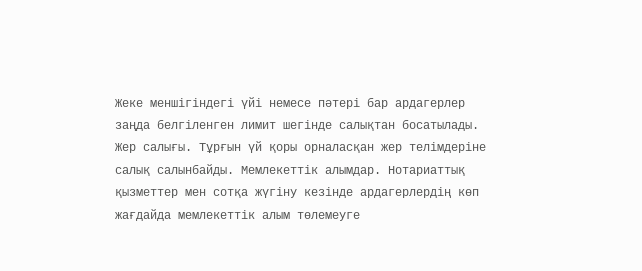Жеке меншігіндегі үйі немесе пәтері бар ардагерлер заңда белгіленген лимит шегінде салықтан босатылады. Жер салығы. Тұрғын үй қоры орналасқан жер телімдеріне салық салынбайды. Мемлекеттік алымдар. Нотариаттық қызметтер мен сотқа жүгіну кезінде ардагерлердің көп жағдайда мемлекеттік алым төлемеуге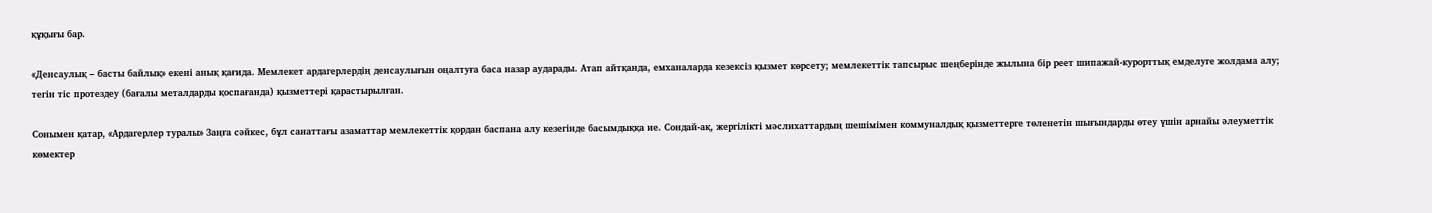құқығы бар.

«Денсаулық – басты байлық» екені анық қағида. Мемлекет ардагерлердің денсаулығын оңалтуға баса назар аударады. Атап айтқанда, емханаларда кезексіз қызмет көрсету; мемлекеттік тапсырыс шеңберінде жылына бір реет шипажай-курорттық емделуге жолдама алу; тегін тіс протездеу (бағалы металдарды қоспағанда) қызметтері қарастырылған.

Сонымен қатар, «Ардагерлер туралы» Заңға сәйкес, бұл санаттағы азаматтар мемлекеттік қордан баспана алу кезегінде басымдыққа ие. Сондай-ақ, жергілікті мәслихаттардың шешімімен коммуналдық қызметтерге төленетін шығындарды өтеу үшін арнайы әлеуметтік көмектер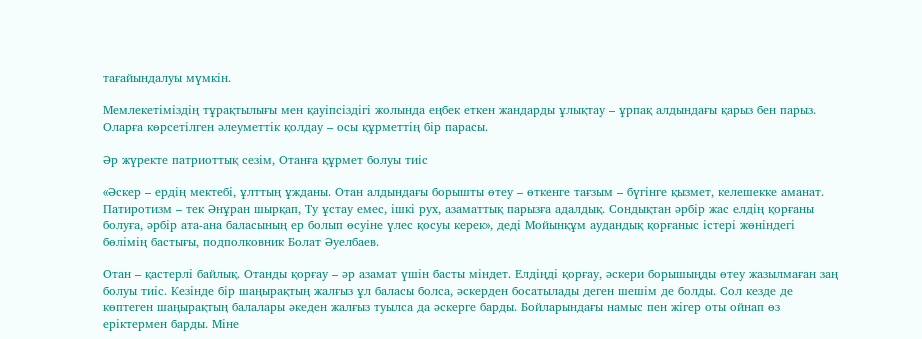тағайындалуы мүмкін.

Мемлекетіміздің тұрақтылығы мен қауіпсіздігі жолында еңбек еткен жандарды ұлықтау – ұрпақ алдындағы қарыз бен парыз. Оларға көрсетілген әлеуметтік қолдау – осы құрметтің бір парасы.

Әр жүректе патриоттық сезім, Отанға құрмет болуы тиіс

«Әскер – ердің мектебі, ұлттың ұжданы. Отан алдындағы борышты өтеу – өткенге тағзым – бүгінге қызмет, келешекке аманат. Патиротизм – тек Әнұран шырқап, Ту ұстау емес, ішкі рух, азаматтық парызға адалдық. Сондықтан әрбір жас елдің қорғаны болуға, әрбір ата-ана баласының ер болып өсуіне үлес қосуы керек», деді Мойынқұм аудандық қорғаныс істері жөніндегі бөлімің бастығы, подполковник Болат Әуелбаев.

Отан – қастерлі байлық. Отанды қорғау – әр азамат үшін басты міндет. Елдіңді қорғау, әскери борышыңды өтеу жазылмаған заң болуы тиіс. Кезінде бір шаңырақтың жалғыз ұл баласы болса, әскерден босатылады деген шешім де болды. Сол кезде де көптеген шаңырақтың балалары әкеден жалғыз туылса да әскерге барды. Бойларындағы намыс пен жігер оты ойнап өз еріктермен барды. Міне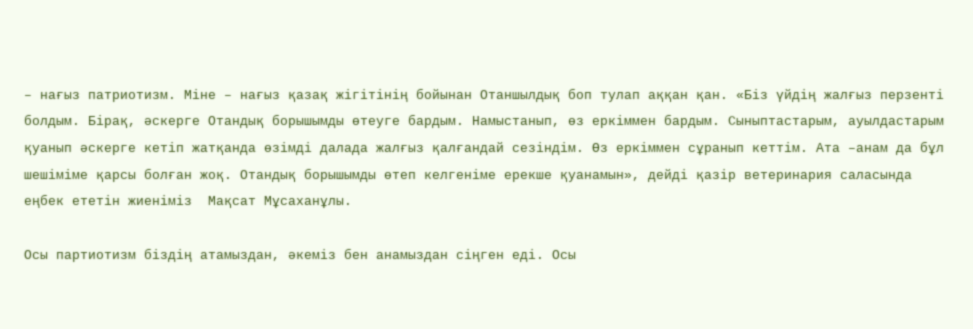– нағыз патриотизм. Міне – нағыз қазақ жігітінің бойынан Отаншылдық боп тулап аққан қан. «Біз үйдің жалғыз перзенті болдым. Бірақ, әскерге Отандық борышымды өтеуге бардым. Намыстанып, өз еркіммен бардым. Сыныптастарым, ауылдастарым қуанып әскерге кетіп жатқанда өзімді далада жалғыз қалғандай сезіндім. Өз еркіммен сұранып кеттім. Ата –анам да бұл шешіміме қарсы болған жоқ. Отандық борышымды өтеп келгеніме ерекше қуанамын», дейді қазір ветеринария саласында еңбек ететін жиеніміз  Мақсат Мұсаханұлы.

Осы партиотизм біздің атамыздан, әкеміз бен анамыздан сіңген еді. Осы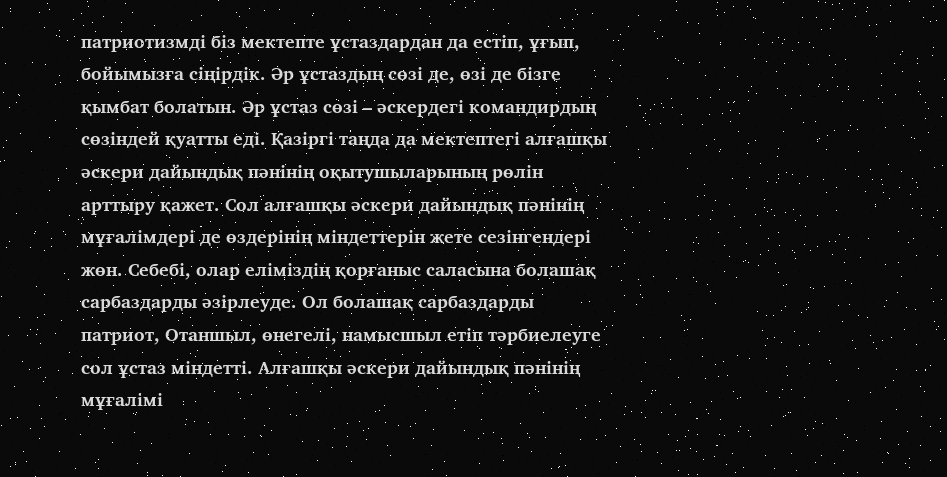патриотизмді біз мектепте ұстаздардан да естіп, ұғып, бойымызға сіңірдік. Әр ұстаздың сөзі де, өзі де бізге қымбат болатын. Әр ұстаз сөзі – әскердегі командирдың сөзіндей қуатты еді. Қазіргі таңда да мектептегі алғашқы әскери дайындық пәнінің оқытушыларының рөлін арттыру қажет. Сол алғашқы әскери дайындық пәнінің мұғалімдері де өздерінің міндеттерін жете сезінгендері жөн. Себебі, олар еліміздің қорғаныс саласына болашақ сарбаздарды әзірлеуде. Ол болашақ сарбаздарды патриот, Отаншыл, өнегелі, намысшыл етіп тәрбиелеуге сол ұстаз міндетті. Алғашқы әскери дайындық пәнінің мұғалімі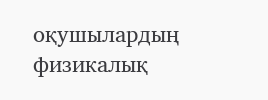оқушылардың физикалық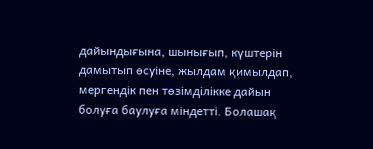дайындығына, шынығып, күштерін дамытып өсуіне, жылдам қимылдап, мергендік пен төзімділікке дайын болуға баулуға міндетті. Болашақ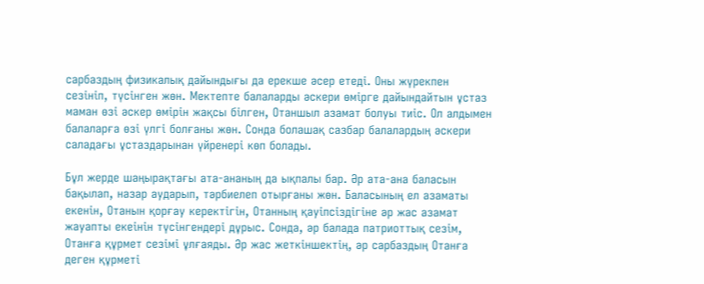сарбаздың физикалық дайындығы да ерекше әсер етеді. Оны жүрекпен сезініп, түсінген жөн. Мектепте балаларды әскери өмірге дайындайтын ұстаз маман өзі әскер өмірін жақсы білген, Отаншыл азамат болуы тиіс. Ол алдымен балаларға өзі үлгі болғаны жөн. Сонда болашақ сазбар балалардың әскери саладағы ұстаздарынан үйренері көп болады.

Бұл жерде шаңырақтағы ата-ананың да ықпалы бар. Әр ата-ана баласын бақылап, назар аударып, тәрбиелеп отырғаны жөн. Баласының ел азаматы екенін, Отанын қорғау керектігін, Отанның қауіпсіздігіне әр жас азамат жауапты екеінін түсінгендері дұрыс. Сонда, әр балада патриоттық сезім, Отанға құрмет сезімі ұлғаяды. Әр жас жеткіншектің, әр сарбаздың Отанға деген құрметі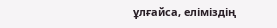ұлғайса, еліміздің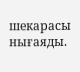шекарасы нығаяды.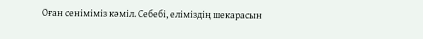Оған сеніміміз кәміл. Себебі, еліміздің шекарасын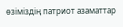өзіміздің патриот азаматтар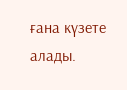ғана күзете алады.